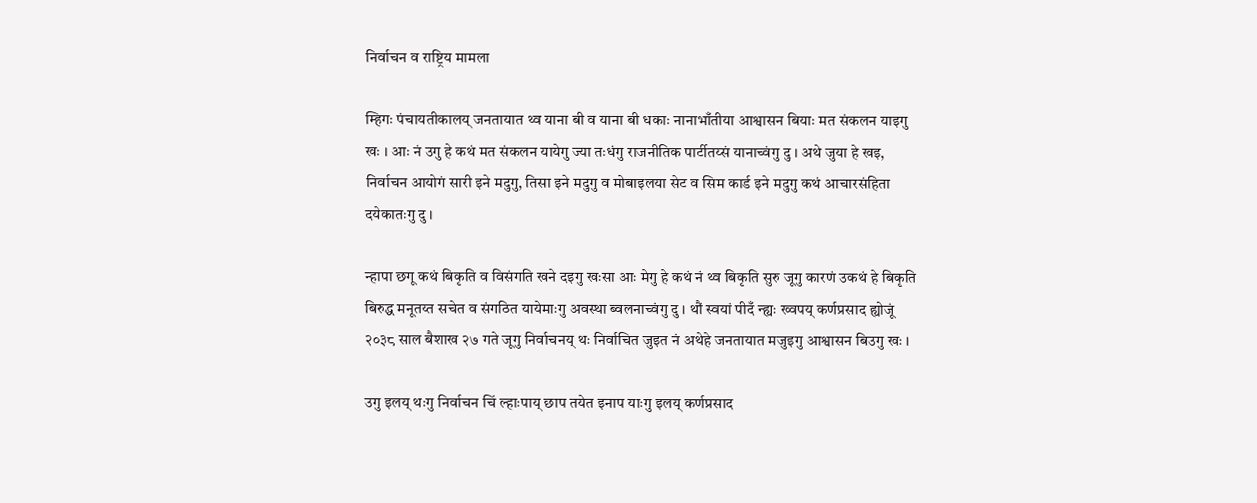निर्वाचन व राष्ट्रिय मामला

म्हिगः पंचायतीकालय् जनतायात थ्व याना बी व याना बी धकाः नानाभाँतीया आश्वासन बियाः मत संकलन याइगु खः । आः नं उगु हे कथं मत संकलन यायेगु ज्या तःधंगु राजनीतिक पार्टीतय्सं यानाच्वंगु दु । अथे जुया हे खइ, निर्वाचन आयोगं सारी इने मदुगु, तिसा इने मदुगु व मोबाइलया सेट व सिम कार्ड इने मदुगु कथं आचारसंहिता दयेकातःगु दु ।

न्हापा छगू कथं बिकृति व विसंगति खने दइगु खःसा आः मेगु हे कथं नं थ्व बिकृति सुरु जूगु कारणं उकथं हे बिकृति बिरुद्ध मनूतय्त सचेत व संगठित यायेमाःगु अवस्था ब्वलनाच्वंगु दु । थौं स्वयां पीदँ न्ह्यः ख्वपय् कर्णप्रसाद ह्योजूं २०३८ साल बैशाख २७ गते जूगु निर्वाचनय् थः निर्वाचित जुइत नं अथेहे जनतायात मजुइगु आश्वासन बिउगु खः ।

उगु इलय् थःगु निर्वाचन चिं ल्हाःपाय् छाप तयेत इनाप याःगु इलय् कर्णप्रसाद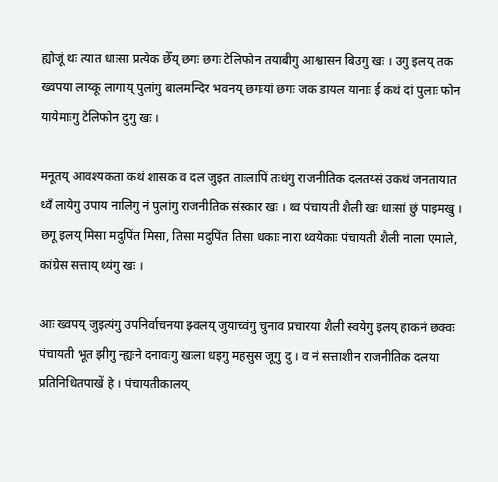ह्योजूं थः त्यात धाःसा प्रत्येक छेँय् छगः छगः टेलिफोन तयाबीगु आश्वासन बिउगु खः । उगु इलय् तक ख्वपया लाय्कू लागाय् पुलांगु बालमन्दिर भवनय् छगःयां छगः जक डायल यानाः ई कथं दां पुलाः फोन यायेमाःगु टेलिफोन दुगु खः ।

मनूतय् आवश्यकता कथं शासक व दल जुइत ताःलापिं तःधंगु राजनीतिक दलतय्सं उकथं जनतायात ध्वँ लायेगु उपाय नालिगु नं पुलांगु राजनीतिक संस्कार खः । थ्व पंचायती शैली खः धाःसां छुं पाइमखु । छगू इलय् मिसा मदुपिंत मिसा, तिसा मदुपिंत तिसा धकाः नारा थ्वयेकाः पंचायती शैली नाला एमाले, कांग्रेस सत्ताय् थ्यंगु खः ।

आः ख्वपय् जुइत्यंगु उपनिर्वाचनया झ्वलय् जुयाच्वंगु चुनाव प्रचारया शैली स्वयेगु इलय् हाकनं छक्वः पंचायती भूत झीगु न्ह्यःने दनावःगु खःला धइगु महसुस जूगु दु । व नं सत्ताशीन राजनीतिक दलया प्रतिनिधितपाखें हे । पंचायतीकालय्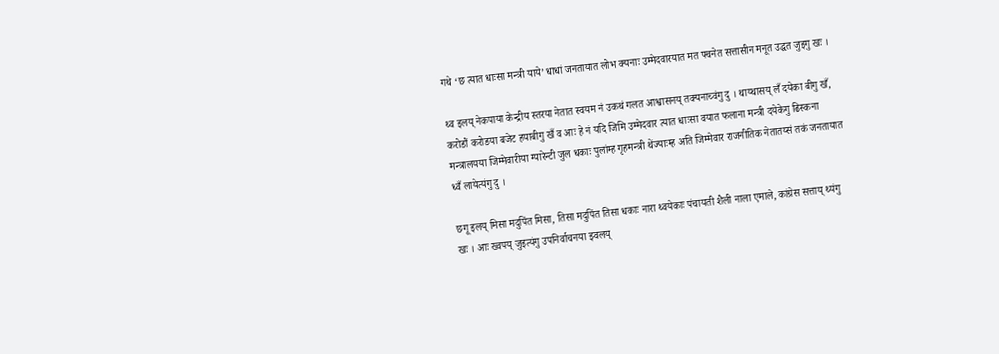गथे ‘छ त्यात धाःसा मन्त्री याये’ धाधां जनतायात लोभ क्यनाः उम्मेदवारयात मत फ्वनेत सत्तासीन मनूत उद्धत जुइगु खः ।

थ्व इलय् नेकपाया केन्द्रीय स्तरया नेतात स्वयम नं उकथं गलत आश्वासनय् तक्यनाच्वंगु दु । थाय्थासय् लँ दयेका बीगु खँ, करोडौं करोडया बजेट हयाबीगु खँ व आः हे नं यदि जिमि उम्मेदवार त्यात धाःसा वयात फलाना मन्त्री दयेकेगु ढिस्कना मन्त्रालयया जिम्मेवारीया ग्यारेन्टी जुल धकाः पुलांम्ह गृहमन्त्री थेंज्याःम्ह अति जिम्मेवार राजनीतिक नेतातय्सं तकं जनतायात ध्वँ लायेत्यंगु दु ।

छगू इलय् मिसा मदुपिंत मिसा, तिसा मदुपिंत तिसा धकाः नारा थ्वयेकाः पंचायती शैली नाला एमाले, कांग्रेस सत्ताय् थ्यंगु खः । आः ख्वपय् जुइत्यंगु उपनिर्वाचनया झ्वलय्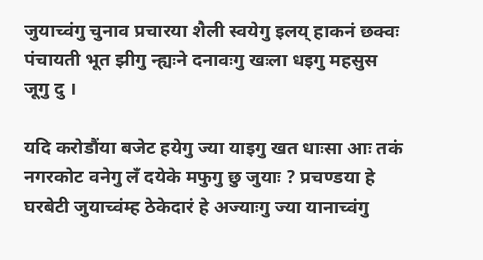जुयाच्वंगु चुनाव प्रचारया शैली स्वयेगु इलय् हाकनं छक्वः पंचायती भूत झीगु न्ह्यःने दनावःगु खःला धइगु महसुस जूगु दु ।

यदि करोडौंया बजेट हयेगु ज्या याइगु खत धाःसा आः तकं नगरकोट वनेगु लँ दयेके मफुगु छु जुयाः ? प्रचण्डया हे घरबेटी जुयाच्वंम्ह ठेकेदारं हे अज्याःगु ज्या यानाच्वंगु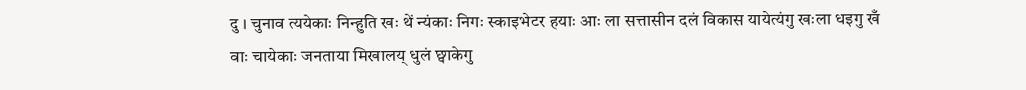दु । चुनाव त्ययेकाः निन्हुति खः थें न्यंकाः निगः स्काइभेटर हयाः आः ला सत्तासीन दलं विकास यायेत्यंगु खःला धइगु खँ वाः चायेकाः जनताया मिखालय् धुलं छ्वाकेगु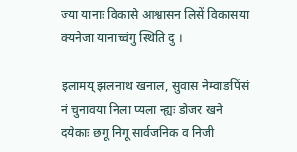ज्या यानाः विकासे आश्वासन लिसें विकासया क्यनेजा यानाच्वंगु स्थिति दु ।

इलामय् झलनाथ खनाल, सुवास नेम्वाङपिंसं नं चुनावया निला प्यला न्ह्यः डोजर खने दयेकाः छगू निगू सार्वजनिक व निजी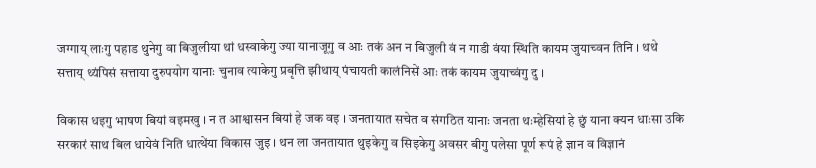जग्गाय् लाःगु पहाड थुनेगु वा बिजुलीया थां धस्वाकेगु ज्या यानाजूगु व आः तकं अन न बिजुली वं न गाडी वंया स्थिति कायम जुयाच्वन तिनि । थथे सत्ताय् थ्यंपिसं सत्ताया दुरुपयोग यानाः चुनाव त्याकेगु प्रबृत्ति झीथाय् पंचायती कालंनिसें आः तकं कायम जुयाच्वंगु दु ।

विकास धइगु भाषण बियां वइमखु । न त आश्वासन बियां हे जक वइ । जनतायात सचेत व संगठित यानाः जनता थःम्हेसियां हे छुं याना क्यन धाःसा उकि सरकारं साथ बिल धायेवं निति धात्थेंया विकास जुइ । थन ला जनतायात थुइकेगु व सिइकेगु अवसर बीगु पलेसा पूर्ण रूपं हे ज्ञान व विज्ञानं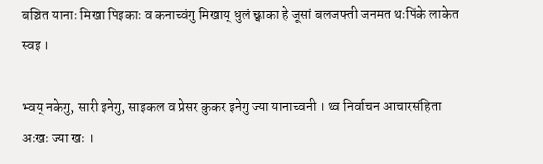बञ्चित यानाः मिखा पिइकाः व कनाच्वंगु मिखाय् धुलं छ्वाका हे जूसां बलजफ्ती जनमत थःपिंके लाकेत स्वइ ।

भ्वय् नकेगु, सारी इनेगु, साइकल व प्रेसर कुकर इनेगु ज्या यानाच्वनी । थ्व निर्वाचन आचारसंहिता अःखः ज्या खः ।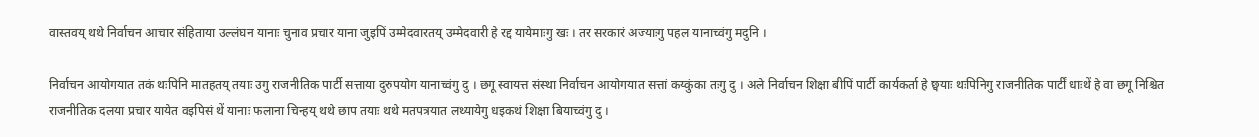वास्तवय् थथे निर्वाचन आचार संहिताया उल्लंघन यानाः चुनाव प्रचार याना जुइपिं उम्मेदवारतय् उम्मेदवारी हे रद्द यायेमाःगु खः । तर सरकारं अज्याःगु पहल यानाच्वंगु मदुनि ।

निर्वाचन आयोगयात तकं थःपिनि मातहतय् तयाः उगु राजनीतिक पार्टी सत्ताया दुरुपयोग यानाच्वंगु दु । छगू स्वायत्त संस्था निर्वाचन आयोगयात सत्तां कय्कुंका तःगु दु । अले निर्वाचन शिक्षा बीपिं पार्टी कार्यकर्ता हे छ्वयाः थःपिनिगु राजनीतिक पार्टीं धाःथें हे वा छगू निश्चित राजनीतिक दलया प्रचार यायेत वइपिसं थें यानाः फलाना चिन्हय् थथे छाप तयाः थथे मतपत्रयात लथ्यायेगु धइकथं शिक्षा बियाच्वंगु दु ।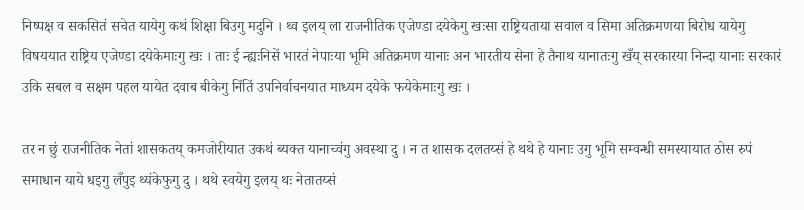निष्पक्ष व सकसितं सचेत यायेगु कथं शिक्षा बिउगु मदुनि । थ्व इलय् ला राजनीतिक एजेण्डा दयेकेगु खःसा राष्ट्रियताया सवाल व सिमा अतिक्रमणया बिरोध यायेगु विषययात राष्ट्रिय एजेण्डा दयेकेमाःगु खः । ताः ई न्ह्यःनिसें भारतं नेपाःया भूमि अतिक्रमण यानाः अन भारतीय सेना हे तैनाथ यानातःगु खँय् सरकारया निन्दा यानाः सरकारं उकि सबल व सक्षम पहल यायेत दवाब बीकेगु निंतिं उपनिर्वाचनयात माध्यम दयेके फयेकेमाःगु खः ।

तर न छुं राजनीतिक नेतां शासकतय् कमजोरीयात उकथं ब्यक्त यानाच्वंगु अवस्था दु । न त शासक दलतय्सं हे थथे हे यानाः उगु भूमि सम्वन्धी समस्यायात ठोस रुपं समाधान याये धइगु लँपुइ थ्यंकेफुगु दु । थथे स्वयेगु इलय् थः नेतातय्सं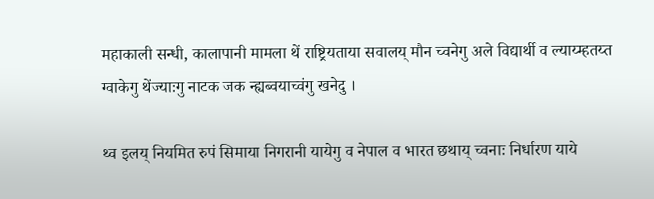महाकाली सन्धी, कालापानी मामला थें राष्ट्रियताया सवालय् मौन च्वनेगु अले विद्यार्थी व ल्याय्म्हतय्त ग्वाकेगु थेंज्याःगु नाटक जक न्ह्यब्वयाच्वंगु खनेदु ।

थ्व इलय् नियमित रुपं सिमाया निगरानी यायेगु व नेपाल व भारत छथाय् च्वनाः निर्धारण याये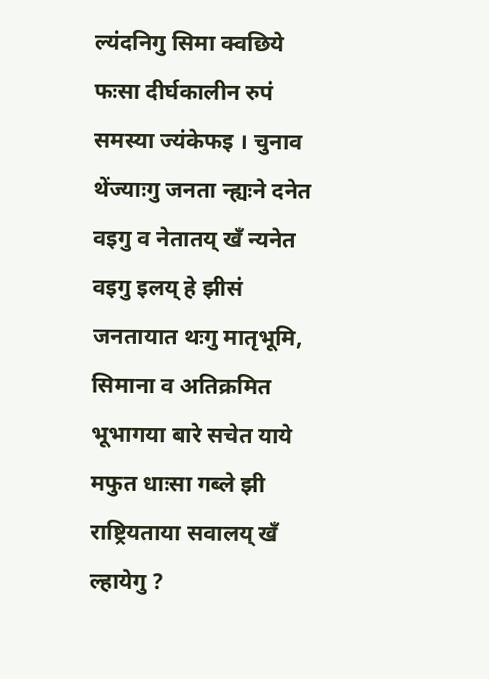ल्यंदनिगु सिमा क्वछिये फःसा दीर्घकालीन रुपं समस्या ज्यंकेफइ । चुनाव थेंज्याःगु जनता न्ह्यःने दनेत वइगु व नेतातय् खँ न्यनेत वइगु इलय् हे झीसं जनतायात थःगु मातृभूमि, सिमाना व अतिक्रमित भूभागया बारे सचेत याये मफुत धाःसा गब्ले झी राष्ट्रियताया सवालय् खँ ल्हायेगु ?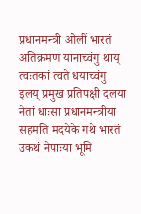प्रधानमन्त्री ओलीं भारतं अतिक्रमण यानाच्वंगु थाय् त्वःतकां त्वते धयाच्वंगु इलय् प्रमुख प्रतिपक्षी दलया नेतां धाःसा प्रधानमन्त्रीया सहमति मदयेके गथे भारतं उकथं नेपाःया भूमि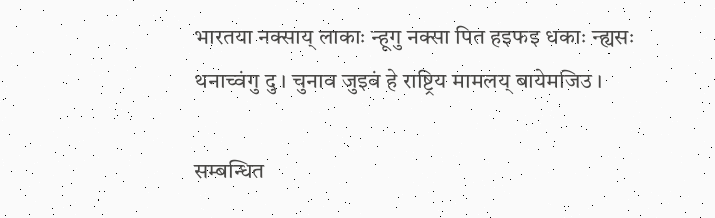भारतया नक्साय् लाकाः न्हूगु नक्सा पित हइफइ धकाः न्ह्यसः थनाच्वंगु दु । चुनाव जुइवं हे राष्ट्रिय मामलय् बायेमजिउ ।

सम्बन्धित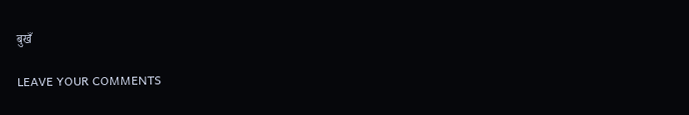बुखँ

LEAVE YOUR COMMENTS